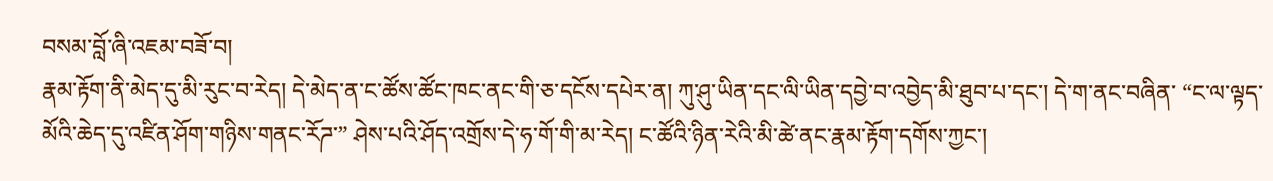བསམ་བློ་ཞི་འཇམ་བཟོ་བ།
རྣམ་རྟོག་ནི་མེད་དུ་མི་རུང་བ་རེད། དེ་མེད་ན་ང་ཚོས་ཚོང་ཁང་ནང་གི་ཅ་དངོས་དཔེར་ན། ཀུ་ཤུ་ཡིན་དང་ལི་ཡིན་དབྱེ་བ་འབྱེད་མི་ཐུབ་པ་དང་། དེ་ག་ནང་བཞིན་ “ང་ལ་ལྟད་མོའི་ཆེད་དུ་འཛིན་ཤོག་གཉིས་གནང་རོཌ་” ཤེས་པའི་ཤོད་འགྲོས་དེ་ཧ་གོ་གི་མ་རེད། ང་ཚོའི་ཉིན་རེའི་མི་ཚེ་ནང་རྣམ་རྟོག་དགོས་ཀྱང་།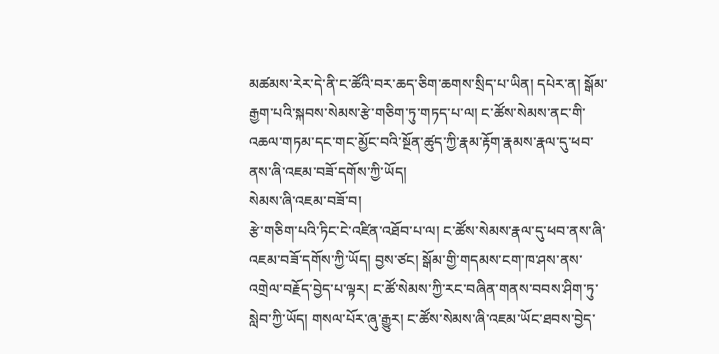མཚམས་རེར་དེ་ནི་ང་ཚོའི་བར་ཆད་ཅིག་ཆགས་སྲིད་པ་ཡིན། དཔེར་ན། སྒོམ་རྒྱག་པའི་སྐབས་སེམས་རྩེ་གཅིག་ཏུ་གཏད་པ་ལ། ང་ཚོས་སེམས་ནང་གི་འཆལ་གཏམ་དང་གང་མྱོང་བའི་སྔོན་ཚུད་ཀྱི་རྣམ་རྟོག་རྣམས་རྣལ་དུ་ཕབ་ནས་ཞི་འཇམ་བཟོ་དགོས་ཀྱི་ཡོད།
སེམས་ཞི་འཇམ་བཟོ་བ།
རྩེ་གཅིག་པའི་ཏིང་ངེ་འཛིན་འཐོབ་པ་ལ། ང་ཚོས་སེམས་རྣལ་དུ་ཕབ་ནས་ཞི་འཇམ་བཟོ་དགོས་ཀྱི་ཡོད། བྱས་ཙང། སྒོམ་གྱི་གདམས་ངག་ཁ་ཤས་ནས་འགྲེལ་བརྗོད་བྱེད་པ་ལྟར། ང་ཚོ་སེམས་ཀྱི་རང་བཞིན་གནས་བབས་ཤིག་ཏུ་སླེབ་ཀྱི་ཡོད། གསལ་པོར་ཞུ་རྒྱུར། ང་ཚོས་སེམས་ཞི་འཇམ་ཡོང་ཐབས་བྱེད་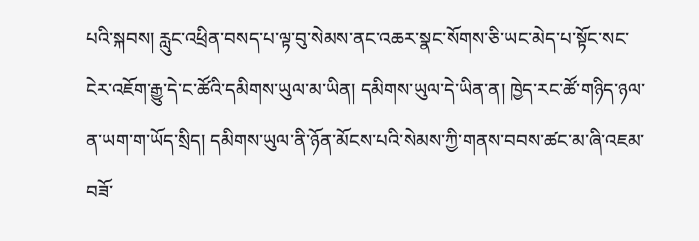པའི་སྐབས། རླུང་འཕྲིན་བསད་པ་ལྟ་བུ་སེམས་ནང་འཆར་སྣང་སོགས་ཅི་ཡང་མེད་པ་སྟོང་སང་ངེར་འཇོག་རྒྱུ་དེ་ང་ཚོའི་དམིགས་ཡུལ་མ་ཡིན། དམིགས་ཡུལ་དེ་ཡིན་ན། ཁྱེད་རང་ཚོ་གཉིད་ཉལ་ན་ཡག་ག་ཡོད་སྲིད། དམིགས་ཡུལ་ནི་ཉོན་མོངས་པའི་སེམས་ཀྱི་གནས་བབས་ཚང་མ་ཞི་འཇམ་བཟོ་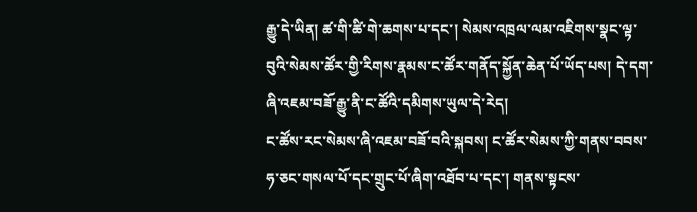རྒྱུ་དེ་ཡིན། ཚ་གི་ཚི་གེ་ཆགས་པ་དང་། སེམས་འཁྲལ་ལམ་འཇིགས་སྣང་ལྟ་བུའི་སེམས་ཚོར་གྱི་རིགས་རྣམས་ང་ཚོར་གནོད་སྐྱོན་ཆེན་པོ་ཡོད་པས། དེ་དག་ཞི་འཇམ་བཟོ་རྒྱུ་ནི་ང་ཚོའི་དམིགས་ཡུལ་དེ་རེད།
ང་ཚོས་རང་སེམས་ཞི་འཇམ་བཟོ་བའི་སྐབས། ང་ཚོར་སེམས་ཀྱི་གནས་བབས་ཧ་ཅང་གསལ་པོ་དང་གྲུང་པོ་ཞིག་འཐོབ་པ་དང་། གནས་སྟངས་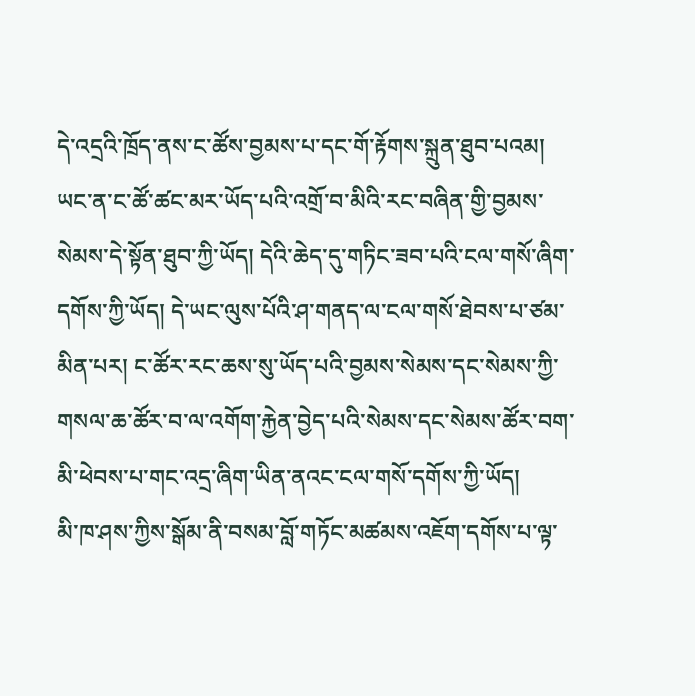དེ་འདྲའི་ཁྲོད་ནས་ང་ཚོས་བྱམས་པ་དང་གོ་རྟོགས་སྐྲུན་ཐུབ་པའམ། ཡང་ན་ང་ཚོ་ཚང་མར་ཡོད་པའི་འགྲོ་བ་མིའི་རང་བཞིན་གྱི་བྱམས་སེམས་དེ་སྟོན་ཐུབ་ཀྱི་ཡོད། དེའི་ཆེད་དུ་གཏིང་ཟབ་པའི་ངལ་གསོ་ཞིག་དགོས་ཀྱི་ཡོད། དེ་ཡང་ལུས་པོའི་ཤ་གནད་ལ་ངལ་གསོ་ཐེབས་པ་ཙམ་མིན་པར། ང་ཚོར་རང་ཆས་སུ་ཡོད་པའི་བྱམས་སེམས་དང་སེམས་ཀྱི་གསལ་ཆ་ཚོར་བ་ལ་འགོག་རྐྱེན་བྱེད་པའི་སེམས་དང་སེམས་ཚོར་བག་མི་ཕེབས་པ་གང་འདྲ་ཞིག་ཡིན་ནའང་ངལ་གསོ་དགོས་ཀྱི་ཡོད།
མི་ཁ་ཤས་ཀྱིས་སྒོམ་ནི་བསམ་བློ་གཏོང་མཚམས་འཇོག་དགོས་པ་ལྟ་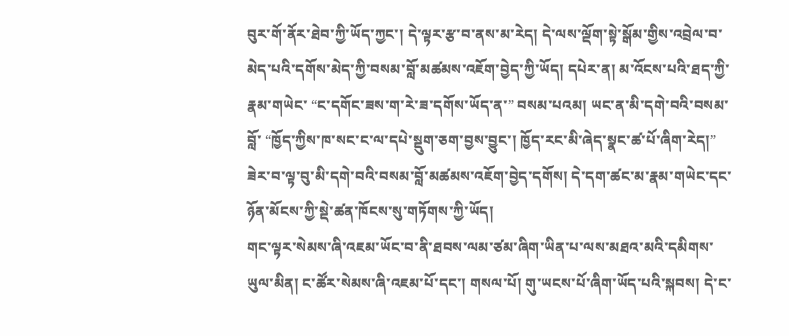བུར་གོ་ནོར་ཐེབ་ཀྱི་ཡོད་ཀྱང་། དེ་ལྟར་རྩ་བ་ནས་མ་རེད། དེ་ལས་ལྡོག་སྟེ་སྒོམ་གྱིས་འབྲེལ་བ་མེད་པའི་དགོས་མེད་ཀྱི་བསམ་བློ་མཚམས་འཇོག་བྱེད་ཀྱི་ཡོད། དཔེར་ན། མ་འོངས་པའི་ཐད་ཀྱི་རྣམ་གཡེང་ “ང་དགོང་ཟས་ག་རེ་ཟ་དགོས་ཡོད་ན་” བསམ་པའམ། ཡང་ན་མི་དགེ་བའི་བསམ་བློ་ “ཁྱོད་ཀྱིས་ཁ་སང་ང་ལ་དཔེ་སྡུག་ཅག་བྱས་བྱུང་། ཁྱོད་རང་མི་ཞེད་སྣང་ཚ་པོ་ཞིག་རེད།” ཟེར་བ་ལྟ་བུ་མི་དགེ་བའི་བསམ་བློ་མཚམས་འཇོག་བྱེད་དགོས། དེ་དག་ཚང་མ་རྣམ་གཡེང་དང་ཉོན་མོངས་ཀྱི་སྡེ་ཚན་ཁོངས་སུ་གཏོགས་ཀྱི་ཡོད།
གང་ལྟར་སེམས་ཞི་འཇམ་ཡོང་བ་ནི་ཐབས་ལམ་ཙམ་ཞིག་ཡིན་པ་ལས་མཐའ་མའི་དམིགས་ཡུལ་མིན། ང་ཚོར་སེམས་ཞི་འཇམ་པོ་དང་། གསལ་པོ། གུ་ཡངས་པོ་ཞིག་ཡོད་པའི་སྐབས། དེ་ང་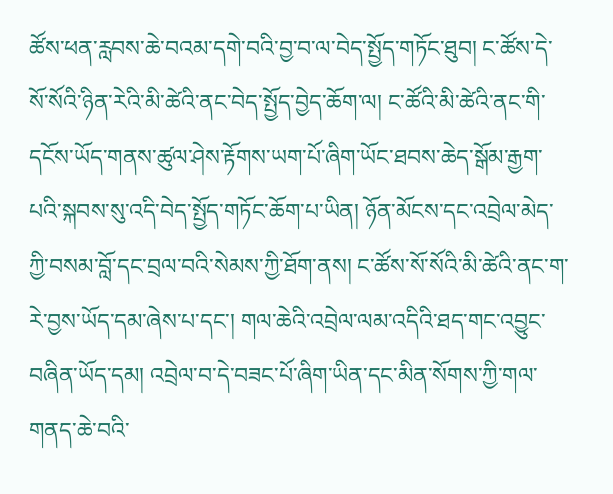ཚོས་ཕན་རླབས་ཆེ་བའམ་དགེ་བའི་བྱ་བ་ལ་བེད་སྤྱོད་གཏོང་ཐུབ། ང་ཚོས་དེ་སོ་སོའི་ཉིན་རེའི་མི་ཚེའི་ནང་བེད་སྤྱོད་བྱེད་ཆོག་ལ། ང་ཚོའི་མི་ཚེའི་ནང་གི་དངོས་ཡོད་གནས་ཚུལ་ཤེས་རྟོགས་ཡག་པོ་ཞིག་ཡོང་ཐབས་ཆེད་སྒོམ་རྒྱག་པའི་སྐབས་སུ་འདི་བེད་སྤྱོད་གཏོང་ཆོག་པ་ཡིན། ཉོན་མོངས་དང་འབྲེལ་མེད་ཀྱི་བསམ་བློ་དང་བྲལ་བའི་སེམས་ཀྱི་ཐོག་ནས། ང་ཚོས་སོ་སོའི་མི་ཚེའི་ནང་ག་རེ་བྱས་ཡོད་དམ་ཞེས་པ་དང་། གལ་ཆེའི་འབྲེལ་ལམ་འདིའི་ཐད་གང་འབྱུང་བཞིན་ཡོད་དམ། འབྲེལ་བ་དེ་བཟང་པོ་ཞིག་ཡིན་དང་མིན་སོགས་ཀྱི་གལ་གནད་ཆེ་བའི་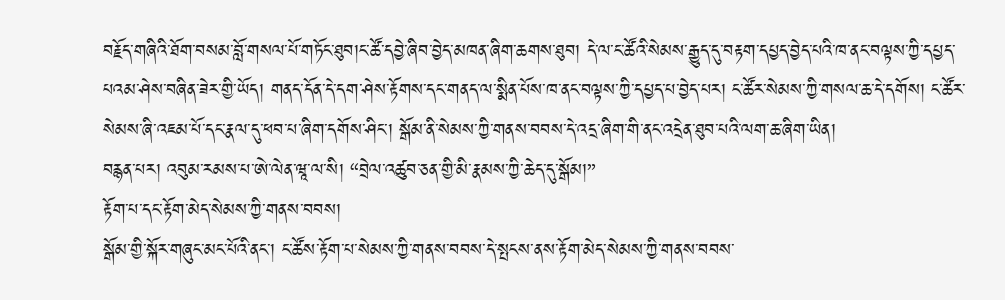བརྗོད་གཞིའི་ཐོག་བསམ་བློ་གསལ་པོ་གཏོང་ཐུབ།ང་ཚོ་དབྱེ་ཞིབ་བྱེད་མཁན་ཞིག་ཆགས་ཐུབ། དེ་ལ་ང་ཚོའི་སེམས་རྒྱུད་དུ་བརྟག་དཔྱད་བྱེད་པའི་ཁ་ནང་བལྟས་ཀྱི་དཔྱད་པའམ་ཤེས་བཞིན་ཟེར་གྱི་ཡོད། གནད་དོན་དེ་དག་ཤེས་རྟོགས་དང་གནད་ལ་སྨིན་པོས་ཁ་ནང་བལྟས་ཀྱི་དཔྱད་པ་བྱེད་པར། ང་ཚོར་སེམས་ཀྱི་གསལ་ཆ་དེ་དགོས། ང་ཚོར་སེམས་ཞི་འཇམ་པོ་དང་རྣལ་དུ་ཕབ་པ་ཞིག་དགོས་ཤིང་། སྒོམ་ནི་སེམས་ཀྱི་གནས་བབས་དེ་འདྲ་ཞིག་གི་ནང་འདྲེན་ཐུབ་པའི་ལག་ཆ་ཞིག་ཡིན།
བརྙན་པར། འབུམ་རམས་པ་ཨེ་ལེན་ཝཱ་ལ་སི། “བྲེལ་འཚུབ་ཅན་གྱི་མི་རྣམས་ཀྱི་ཆེད་དུ་སྒོམ།”
རྟོག་པ་དང་རྟོག་མེད་སེམས་ཀྱི་གནས་བབས།
སྒོམ་གྱི་སྐོར་གཞུང་མང་པོའི་ནང་། ང་ཚོས་རྟོག་པ་སེམས་ཀྱི་གནས་བབས་དེ་སྤངས་ནས་རྟོག་མེད་སེམས་ཀྱི་གནས་བབས་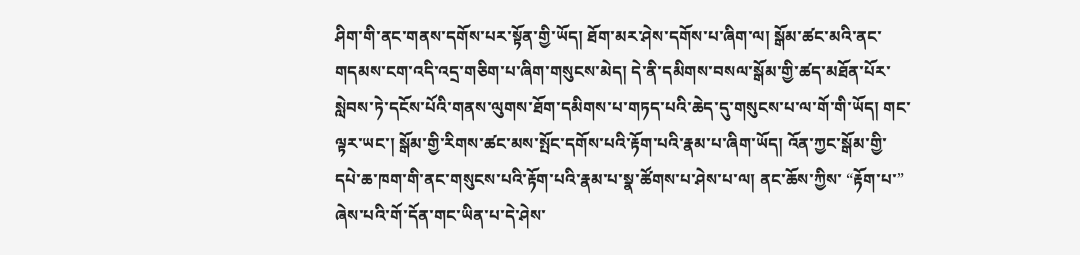ཤིག་གི་ནང་གནས་དགོས་པར་སྟོན་གྱི་ཡོད། ཐོག་མར་ཤེས་དགོས་པ་ཞིག་ལ། སྒོམ་ཚང་མའི་ནང་གདམས་ངག་འདི་འདྲ་གཅིག་པ་ཞིག་གསུངས་མེད། དེ་ནི་དམིགས་བསལ་སྒོམ་གྱི་ཚད་མཐོན་པོར་སླེབས་ཏེ་དངོས་པོའི་གནས་ལུགས་ཐོག་དམིགས་པ་གཏད་པའི་ཆེད་དུ་གསུངས་པ་ལ་གོ་གི་ཡོད། གང་ལྟར་ཡང་། སྒོམ་གྱི་རིགས་ཚང་མས་སྤོང་དགོས་པའི་རྟོག་པའི་རྣམ་པ་ཞིག་ཡོད། འོན་ཀྱང་སྒོམ་གྱི་དཔེ་ཆ་ཁག་གི་ནང་གསུངས་པའི་རྟོག་པའི་རྣམ་པ་སྣ་ཚོགས་པ་ཤེས་པ་ལ། ནང་ཆོས་ཀྱིས་ “རྟོག་པ་” ཞེས་པའི་གོ་དོན་གང་ཡིན་པ་དེ་ཤེས་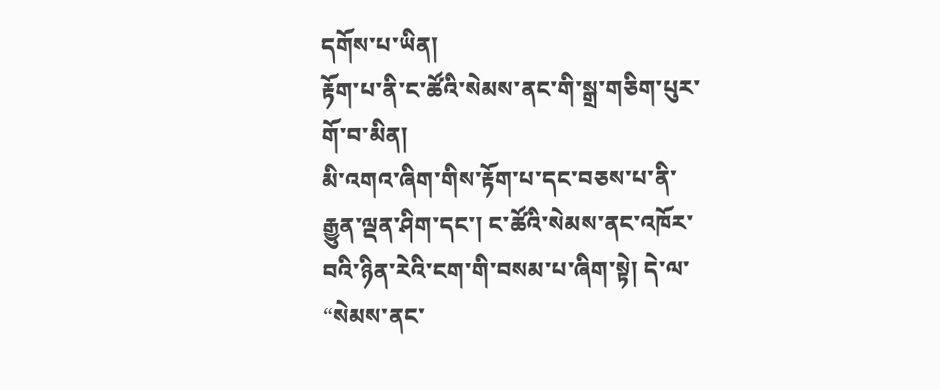དགོས་པ་ཡིན།
རྟོག་པ་ནི་ང་ཚོའི་སེམས་ནང་གི་སྒྲ་གཅིག་པུར་གོ་བ་མིན།
མི་འགའ་ཞིག་གིས་རྟོག་པ་དང་བཅས་པ་ནི་རྒྱུན་ལྡན་ཤིག་དང་། ང་ཚོའི་སེམས་ནང་འཁོར་བའི་ཉིན་རེའི་ངག་གི་བསམ་པ་ཞིག་སྟེ། དེ་ལ་ “སེམས་ནང་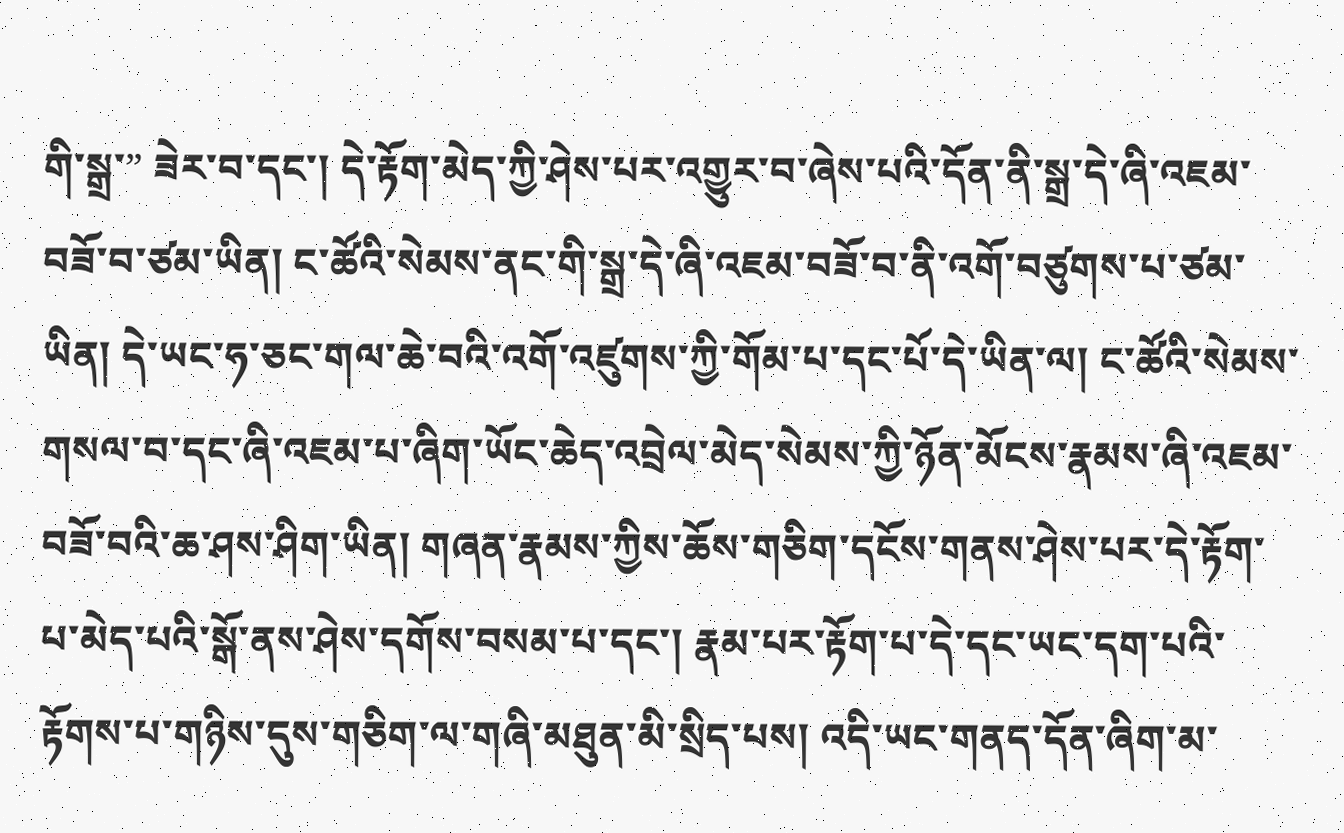གི་སྒྲ་” ཟེར་བ་དང་། དེ་རྟོག་མེད་ཀྱི་ཤེས་པར་འགྱུར་བ་ཞེས་པའི་དོན་ནི་སྒྲ་དེ་ཞི་འཇམ་བཟོ་བ་ཙམ་ཡིན། ང་ཚོའི་སེམས་ནང་གི་སྒྲ་དེ་ཞི་འཇམ་བཟོ་བ་ནི་འགོ་བཙུགས་པ་ཙམ་ཡིན། དེ་ཡང་ཧ་ཅང་གལ་ཆེ་བའི་འགོ་འཛུགས་ཀྱི་གོམ་པ་དང་པོ་དེ་ཡིན་ལ། ང་ཚོའི་སེམས་གསལ་བ་དང་ཞི་འཇམ་པ་ཞིག་ཡོང་ཆེད་འབྲེལ་མེད་སེམས་ཀྱི་ཉོན་མོངས་རྣམས་ཞི་འཇམ་བཟོ་བའི་ཆ་ཤས་ཤིག་ཡིན། གཞན་རྣམས་ཀྱིས་ཆོས་གཅིག་དངོས་གནས་ཤེས་པར་དེ་རྟོག་པ་མེད་པའི་སྒོ་ནས་ཤེས་དགོས་བསམ་པ་དང་། རྣམ་པར་རྟོག་པ་དེ་དང་ཡང་དག་པའི་རྟོགས་པ་གཉིས་དུས་གཅིག་ལ་གཞི་མཐུན་མི་སྲིད་པས། འདི་ཡང་གནད་དོན་ཞིག་མ་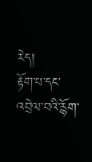རེད།
རྟོག་པ་དང་འབྲེལ་བའི་རྙོག་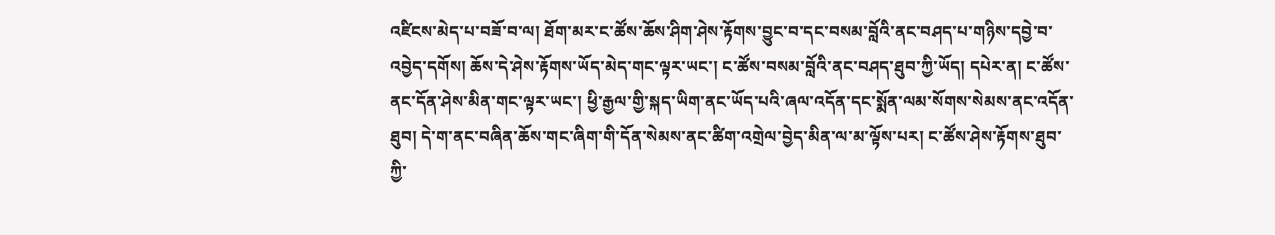འཛིངས་མེད་པ་བཟོ་བ་ལ། ཐོག་མར་ང་ཚོས་ཆོས་ཤིག་ཤེས་རྟོགས་བྱུང་བ་དང་བསམ་བློའི་ནང་བཤད་པ་གཉིས་དབྱེ་བ་འབྱེད་དགོས། ཆོས་དེ་ཤེས་རྟོགས་ཡོད་མེད་གང་ལྟར་ཡང་། ང་ཚོས་བསམ་བློའི་ནང་བཤད་ཐུབ་ཀྱི་ཡོད། དཔེར་ན། ང་ཚོས་ནང་དོན་ཤེས་མིན་གང་ལྟར་ཡང་། ཕྱི་རྒྱལ་གྱི་སྐད་ཡིག་ནང་ཡོད་པའི་ཞལ་འདོན་དང་སྨོན་ལམ་སོགས་སེམས་ནང་འདོན་ཐུབ། དེ་ག་ནང་བཞིན་ཆོས་གང་ཞིག་གི་དོན་སེམས་ནང་ཚིག་འགྲེལ་བྱེད་མིན་ལ་མ་ལྟོས་པར། ང་ཚོས་ཤེས་རྟོགས་ཐུབ་ཀྱི་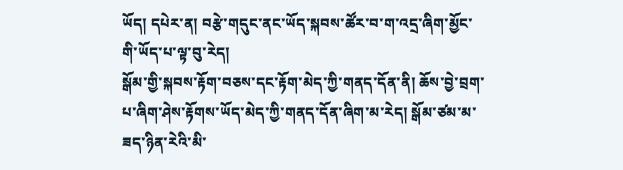ཡོད། དཔེར་ན། བརྩེ་གདུང་ནང་ཡོད་སྐབས་ཚོར་བ་ག་འདྲ་ཞིག་མྱོང་གི་ཡོད་པ་ལྟ་བུ་རེད།
སྒོམ་གྱི་སྐབས་རྟོག་བཅས་དང་རྟོག་མེད་ཀྱི་གནད་དོན་ནི། ཆོས་བྱེ་བྲག་པ་ཞིག་ཤེས་རྟོགས་ཡོད་མེད་ཀྱི་གནད་དོན་ཞིག་མ་རེད། སྒོམ་ཙམ་མ་ཟད་ཉིན་རེའི་མི་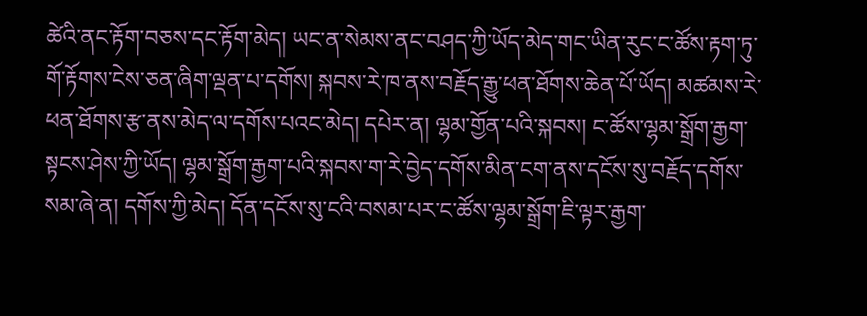ཚེའི་ནང་རྟོག་བཅས་དང་རྟོག་མེད། ཡང་ན་སེམས་ནང་བཤད་ཀྱི་ཡོད་མེད་གང་ཡིན་རུང་ང་ཚོས་རྟག་ཏུ་གོ་རྟོགས་ངེས་ཅན་ཞིག་ལྡན་པ་དགོས། སྐབས་རེ་ཁ་ནས་བརྗོད་རྒྱུ་ཕན་ཐོགས་ཆེན་པོ་ཡོད། མཚམས་རེ་ཕན་ཐོགས་རྩ་ནས་མེད་ལ་དགོས་པའང་མེད། དཔེར་ན། ལྷམ་གྱོན་པའི་སྐབས། ང་ཚོས་ལྷམ་སྒྲོག་རྒྱག་སྟངས་ཤེས་ཀྱི་ཡོད། ལྷམ་སྒྲོག་རྒྱག་པའི་སྐབས་ག་རེ་བྱེད་དགོས་མིན་ངག་ནས་དངོས་སུ་བརྗོད་དགོས་སམ་ཞེ་ན། དགོས་ཀྱི་མེད། དོན་དངོས་སུ་ངའི་བསམ་པར་ང་ཚོས་ལྷམ་སྒྲོག་ཇི་ལྟར་རྒྱག་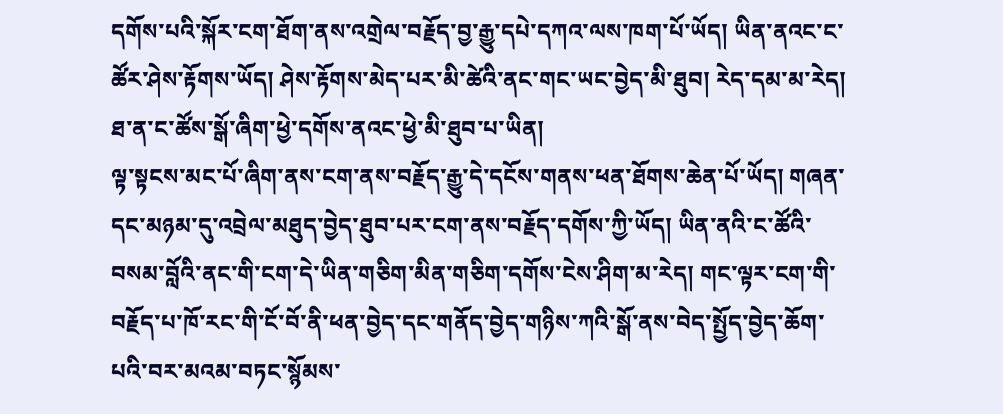དགོས་པའི་སྐོར་ངག་ཐོག་ནས་འགྲེལ་བརྗོད་བྱ་རྒྱུ་དཔེ་དཀའ་ལས་ཁག་པོ་ཡོད། ཡིན་ནའང་ང་ཚོར་ཤེས་རྟོགས་ཡོད། ཤེས་རྟོགས་མེད་པར་མི་ཚེའི་ནང་གང་ཡང་བྱེད་མི་ཐུབ། རེད་དམ་མ་རེད། ཐ་ན་ང་ཚོས་སྒོ་ཞིག་ཕྱེ་དགོས་ནའང་ཕྱེ་མི་ཐུབ་པ་ཡིན།
ལྟ་སྟངས་མང་པོ་ཞིག་ནས་ངག་ནས་བརྗོད་རྒྱུ་དེ་དངོས་གནས་ཕན་ཐོགས་ཆེན་པོ་ཡོད། གཞན་དང་མཉམ་དུ་འབྲེལ་མཐུད་བྱེད་ཐུབ་པར་ངག་ནས་བརྗོད་དགོས་ཀྱི་ཡོད། ཡིན་ནའི་ང་ཚོའི་བསམ་བློའི་ནང་གི་ངག་དེ་ཡིན་གཅིག་མིན་གཅིག་དགོས་ངེས་ཤིག་མ་རེད། གང་ལྟར་ངག་གི་བརྗོད་པ་ཁོ་རང་གི་ངོ་བོ་ནི་ཕན་བྱེད་དང་གནོད་བྱེད་གཉིས་ཀའི་སྒོ་ནས་བེད་སྤྱོད་བྱེད་ཆོག་པའི་བར་མའམ་བཏང་སྙོམས་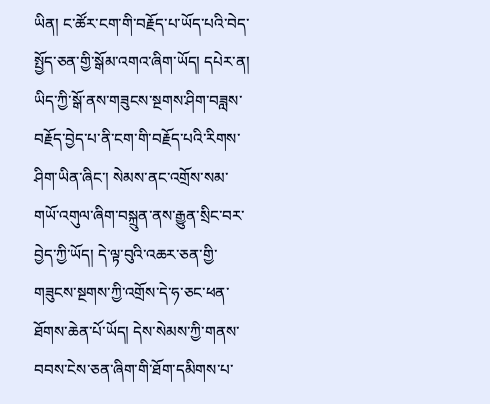ཡིན། ང་ཚོར་ངག་གི་བརྗོད་པ་ཡོད་པའི་བེད་སྤྱོད་ཅན་གྱི་སྒོམ་འགའ་ཞིག་ཡོད། དཔེར་ན། ཡིད་ཀྱི་སྒོ་ནས་གཟུངས་སྔགས་ཤིག་བཟླས་བརྗོད་བྱེད་པ་ནི་ངག་གི་བརྗོད་པའི་རིགས་ཤིག་ཡིན་ཞིང་། སེམས་ནང་འགྲོས་སམ་གཡོ་འགུལ་ཞིག་བསྐྲུན་ནས་རྒྱུན་སྲིང་བར་བྱེད་ཀྱི་ཡོད། དེ་ལྟ་བུའི་འཆར་ཅན་གྱི་གཟུངས་སྔགས་ཀྱི་འགྲོས་དེ་ཧ་ཅང་ཕན་ཐོགས་ཆེན་པོ་ཡོད། དེས་སེམས་ཀྱི་གནས་བབས་ངེས་ཅན་ཞིག་གི་ཐོག་དམིགས་པ་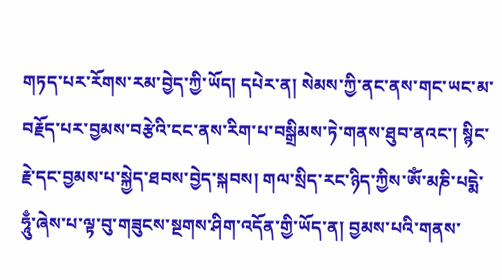གཏད་པར་རོགས་རམ་བྱེད་ཀྱི་ཡོད། དཔེར་ན། སེམས་ཀྱི་ནང་ནས་གང་ཡང་མ་བརྗོད་པར་བྱམས་བརྩེའི་ངང་ནས་རིག་པ་བསྒྲིམས་ཏེ་གནས་ཐུབ་ནའང་། སྙིང་རྗེ་དང་བྱམས་པ་སྐྱེད་ཐབས་བྱེད་སྐབས། གལ་སྲིད་རང་ཉིད་ཀྱིས་ༀ་མཎི་པདྨེ་ཧཱུྃ་ཞེས་པ་ལྟ་བུ་གཟུངས་སྔགས་ཤིག་འདོན་གྱི་ཡོད་ན། བྱམས་པའི་གནས་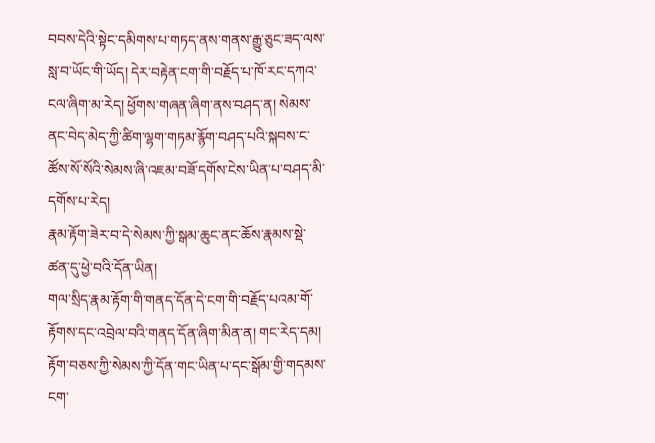བབས་དེའི་སྟེང་དམིགས་པ་གཏད་ནས་གནས་རྒྱུ་ཅུང་ཟད་ལས་སླ་བ་ཡོང་གི་ཡོད། དེར་བརྟེན་ངག་གི་བརྗོད་པ་ཁོ་རང་དཀའ་ངལ་ཞིག་མ་རེད། ཕྱོགས་གཞན་ཞིག་ནས་བཤད་ན། སེམས་ནང་བེད་མེད་ཀྱི་ཚིག་ལྷག་གཏམ་རྙོག་བཤད་པའི་སྐབས་ང་ཚོས་སོ་སོའི་སེམས་ཞི་འཇམ་བཟོ་དགོས་ངེས་ཡིན་པ་བཤད་མི་དགོས་པ་རེད།
རྣམ་རྟོག་ཟེར་བ་དེ་སེམས་ཀྱི་སྒམ་ཆུང་ནང་ཆོས་རྣམས་སྡེ་ཚན་དུ་ཕྱེ་བའི་དོན་ཡིན།
གལ་སྲིད་རྣམ་རྟོག་གི་གནད་དོན་དེ་ངག་གི་བརྗོད་པའམ་གོ་རྟོགས་དང་འབྲེལ་བའི་གནད་དོན་ཞིག་མིན་ན། གང་རེད་དམ། རྟོག་བཅས་ཀྱི་སེམས་ཀྱི་དོན་གང་ཡིན་པ་དང་སྒོམ་གྱི་གདམས་ངག་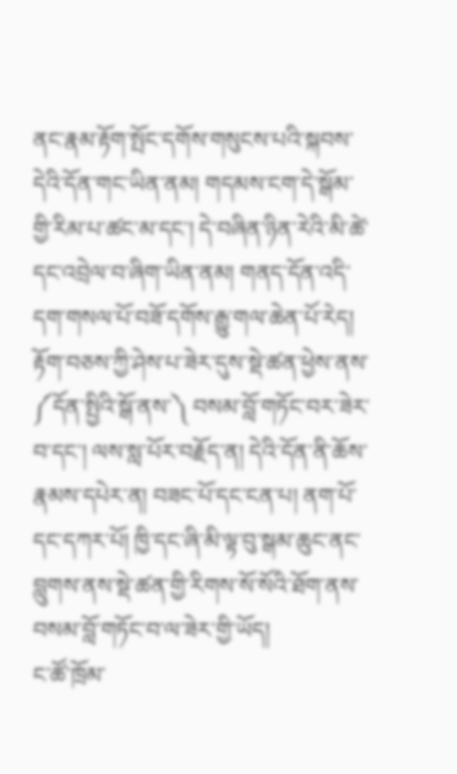ནང་རྣམ་རྟོག་སྤོང་དགོས་གསུངས་པའི་སྐབས་དེའི་དོན་གང་ཡིན་ནམ། གདམས་ངག་དེ་སྒོམ་གྱི་རིམ་པ་ཚང་མ་དང་། དེ་བཞིན་ཉིན་རེའི་མི་ཚེ་དང་འབྲེལ་བ་ཞིག་ཡིན་ནམ། གནད་དོན་འདི་དག་གསལ་པོ་བཟོ་དགོས་རྒྱུ་གལ་ཆེན་པོ་རེད།
རྟོག་བཅས་ཀྱི་ཤེས་པ་ཟེར་དུས་སྡེ་ཚན་ཕྱེས་ནས་ ༼དོན་སྤྱིའི་སྒོ་ནས་༽ བསམ་བློ་གཏོང་བར་ཟེར་བ་དང་། ལས་སླ་པོར་བརྗོད་ན། དེའི་དོན་ནི་ཆོས་རྣམས་དཔེར་ན། བཟང་པོ་དང་ངན་པ། ནག་པོ་དང་དཀར་པོ། ཁྱི་དང་ཞི་མི་ལྟ་བུ་སྒམ་ཆུང་ནང་བླུགས་ནས་སྡེ་ཚན་གྱི་རིགས་སོ་སོའི་ཐོག་ནས་བསམ་བློ་གཏོང་བ་ལ་ཟེར་གྱི་ཡོད།
ང་ཚོ་ཁྲོམ་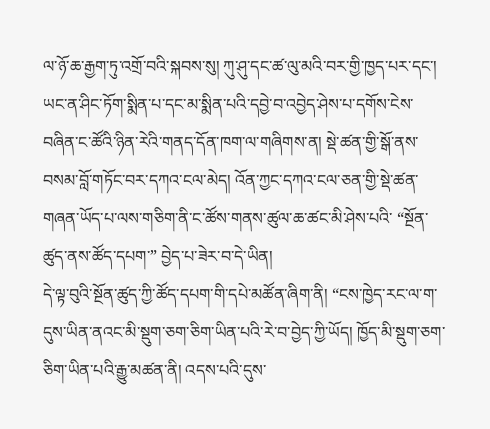ལ་ཉོ་ཆ་རྒྱག་ཏུ་འགྲོ་བའི་སྐབས་སུ། ཀུ་ཤུ་དང་ཚ་ལུ་མའི་བར་གྱི་ཁྱད་པར་དང་། ཡང་ན་ཤིང་ཏོག་སྨིན་པ་དང་མ་སྨིན་པའི་དབྱེ་བ་འབྱེད་ཤེས་པ་དགོས་ངེས་བཞིན་ང་ཚོའི་ཉིན་རེའི་གནད་དོན་ཁག་ལ་གཞིགས་ན། སྡེ་ཚན་གྱི་སྒོ་ནས་བསམ་བློ་གཏོང་བར་དཀའ་ངལ་མེད། འོན་ཀྱང་དཀའ་ངལ་ཅན་གྱི་སྡེ་ཚན་གཞན་ཡོད་པ་ལས་གཅིག་ནི་ང་ཚོས་གནས་ཚུལ་ཆ་ཚང་མི་ཤེས་པའི་ “སྔོན་ཚུད་ནས་ཚོད་དཔག་” བྱེད་པ་ཟེར་བ་དེ་ཡིན།
དེ་ལྟ་བུའི་སྔོན་ཚུད་ཀྱི་ཚོད་དཔག་གི་དཔེ་མཚོན་ཞིག་ནི། “ངས་ཁྱེད་རང་ལ་ག་དུས་ཡིན་ནའང་མི་སྡུག་ཅག་ཅིག་ཡིན་པའི་རེ་བ་བྱེད་ཀྱི་ཡོད། ཁྱོད་མི་སྡུག་ཅག་ཅིག་ཡིན་པའི་རྒྱུ་མཚན་ནི། འདས་པའི་དུས་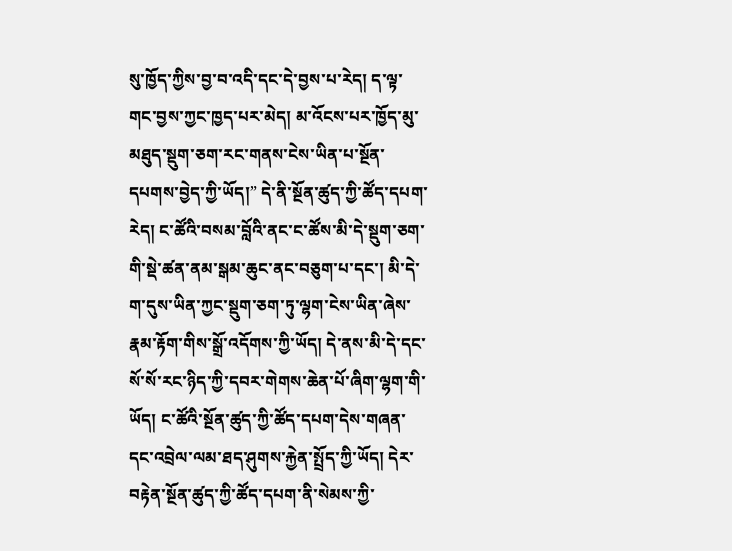སུ་ཁྱོད་ཀྱིས་བྱ་བ་འདི་དང་དེ་བྱས་པ་རེད། ད་ལྟ་གང་བྱས་ཀྱང་ཁྱད་པར་མེད། མ་འོངས་པར་ཁྱོད་མུ་མཐུད་སྡུག་ཅག་རང་གནས་ངེས་ཡིན་པ་སྔོན་དཔགས་བྱེད་ཀྱི་ཡོད།” དེ་ནི་སྔོན་ཚུད་ཀྱི་ཚོད་དཔག་རེད། ང་ཚོའི་བསམ་བློའི་ནང་ང་ཚོས་མི་དེ་སྡུག་ཅག་གི་སྡེ་ཚན་ནམ་སྒམ་ཆུང་ནང་བཅུག་པ་དང་། མི་དེ་ག་དུས་ཡིན་ཀྱང་སྡུག་ཅག་ཏུ་ལྷག་ངེས་ཡིན་ཞེས་རྣམ་རྟོག་གིས་སྒྲོ་འདོགས་ཀྱི་ཡོད། དེ་ནས་མི་དེ་དང་སོ་སོ་རང་ཉིད་ཀྱི་དབར་གེགས་ཆེན་པོ་ཞིག་ལྷག་གི་ཡོད། ང་ཚོའི་སྔོན་ཚུད་ཀྱི་ཚོད་དཔག་དེས་གཞན་དང་འབྲེལ་ལམ་ཐད་ཤུགས་རྐྱེན་སྤྲོད་ཀྱི་ཡོད། དེར་བརྟེན་སྔོན་ཚུད་ཀྱི་ཚོད་དཔག་ནི་སེམས་ཀྱི་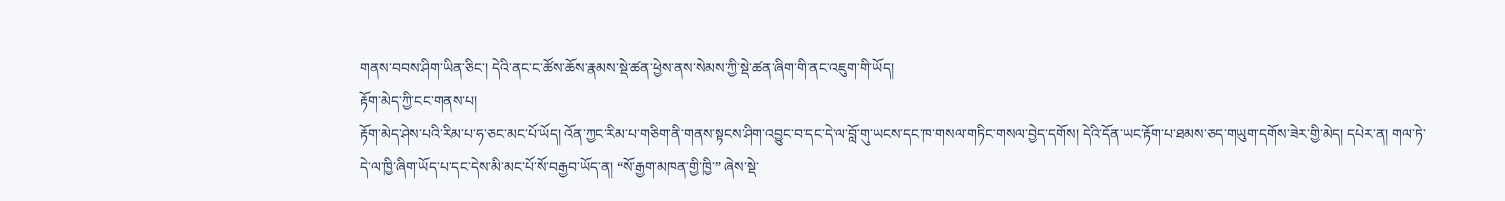གནས་བབས་ཤིག་ཡིན་ཅིང་། དེའི་ནང་ང་ཚོས་ཆོས་རྣམས་སྡེ་ཚན་ཕྱེས་ནས་སེམས་ཀྱི་སྡེ་ཚན་ཞིག་གི་ནང་འཇུག་གི་ཡོད།
རྟོག་མེད་ཀྱི་ངང་གནས་པ།
རྟོག་མེད་ཤེས་པའི་རིམ་པ་ཧ་ཅང་མང་པོ་ཡོད། འོན་ཀྱང་རིམ་པ་གཅིག་ནི་གནས་སྟངས་ཤིག་འབྱུང་བ་དང་དེ་ལ་བློ་གུ་ཡངས་དང་ཁ་གསལ་གཏིང་གསལ་བྱེད་དགོས། དེའི་དོན་ཡང་རྟོག་པ་ཐམས་ཅད་གཡུག་དགོས་ཟེར་གྱི་མེད། དཔེར་ན། གལ་ཏེ་དེ་ལ་ཁྱི་ཞིག་ཡོད་པ་དང་དེས་མི་མང་པོ་སོ་བརྒྱབ་ཡོད་ན། “སོ་རྒྱག་མཁན་གྱི་ཁྱི་” ཞེས་སྡེ་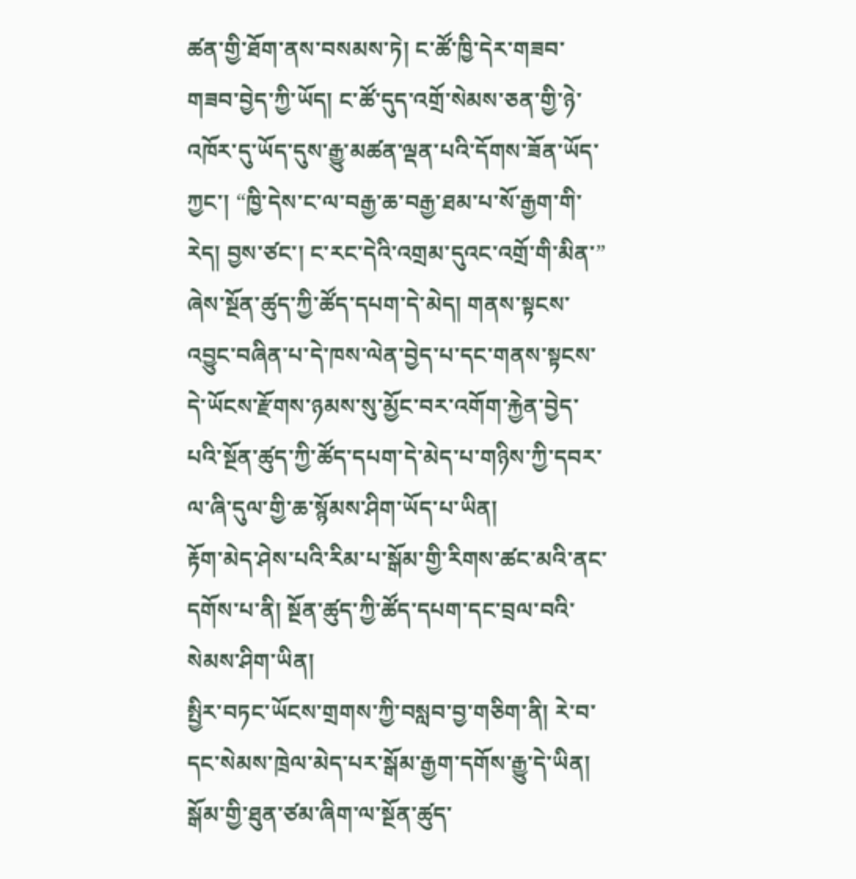ཚན་གྱི་ཐོག་ནས་བསམས་ཏེ། ང་ཚོ་ཁྱི་དེར་གཟབ་གཟབ་བྱེད་ཀྱི་ཡོད། ང་ཚོ་དུད་འགྲོ་སེམས་ཅན་གྱི་ཉེ་འཁོར་དུ་ཡོད་དུས་རྒྱུ་མཚན་ལྡན་པའི་དོགས་ཟོན་ཡོད་ཀྱང་། “ཁྱི་དེས་ང་ལ་བརྒྱ་ཆ་བརྒྱ་ཐམ་པ་སོ་རྒྱག་གི་རེད། བྱས་ཙང་། ང་རང་དེའི་འགྲམ་དུའང་འགྲོ་གི་མིན་” ཞེས་སྔོན་ཚུད་ཀྱི་ཚོད་དཔག་དེ་མེད། གནས་སྟངས་འབྱུང་བཞིན་པ་དེ་ཁས་ལེན་བྱེད་པ་དང་གནས་སྟངས་དེ་ཡོངས་རྫོགས་ཉམས་སུ་མྱོང་བར་འགོག་རྐྱེན་བྱེད་པའི་སྔོན་ཚུད་ཀྱི་ཚོད་དཔག་དེ་མེད་པ་གཉིས་ཀྱི་དབར་ལ་ཞི་དུལ་གྱི་ཆ་སྙོམས་ཤིག་ཡོད་པ་ཡིན།
རྟོག་མེད་ཤེས་པའི་རིམ་པ་སྒོམ་གྱི་རིགས་ཚང་མའི་ནང་དགོས་པ་ནི། སྔོན་ཚུད་ཀྱི་ཚོད་དཔག་དང་བྲལ་བའི་སེམས་ཤིག་ཡིན།
སྤྱིར་བཏང་ཡོངས་གྲགས་ཀྱི་བསླབ་བྱ་གཅིག་ནི། རེ་བ་དང་སེམས་ཁྲེལ་མེད་པར་སྒོམ་རྒྱག་དགོས་རྒྱུ་དེ་ཡིན། སྒོམ་གྱི་ཐུན་ཙམ་ཞིག་ལ་སྔོན་ཚུད་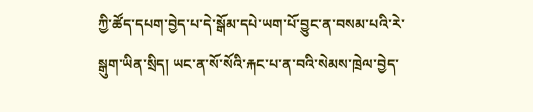ཀྱི་ཚོད་དཔག་བྱེད་པ་དེ་སྒོམ་དཔེ་ཡག་པོ་བྱུང་ན་བསམ་པའི་རེ་སྒུག་ཡིན་སྲིད། ཡང་ན་སོ་སོའི་རྐང་པ་ན་བའི་སེམས་ཁྲེལ་བྱེད་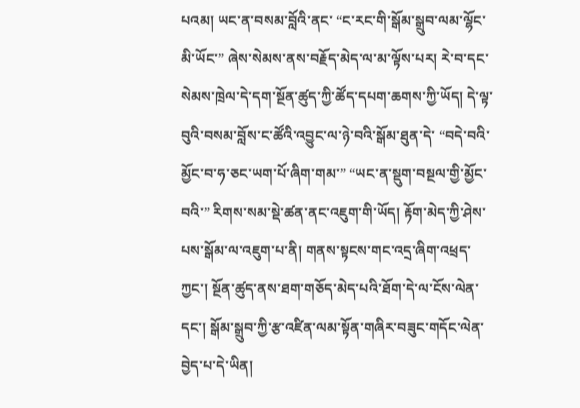པའམ། ཡང་ན་བསམ་བློའི་ནང་ “ང་རང་གི་སྒོམ་སྒྲུབ་ལམ་ལྷོང་མི་ཡོང་” ཞེས་སེམས་ནས་བརྗོད་མེད་ལ་མ་ལྟོས་པར། རེ་བ་དང་སེམས་ཁྲེལ་དེ་དག་སྔོན་ཚུད་ཀྱི་ཚོད་དཔག་ཆགས་ཀྱི་ཡོད། དེ་ལྟ་བུའི་བསམ་བློས་ང་ཚོའི་འབྱུང་ལ་ཉེ་བའི་སྒོམ་ཐུན་དེ་ “བདེ་བའི་མྱོང་བ་ཧ་ཅང་ཡག་པོ་ཞིག་གམ་” “ཡང་ན་སྡུག་བསྔལ་གྱི་མྱོང་བའི་” རིགས་སམ་སྡེ་ཚན་ནང་འཇུག་གི་ཡོད། རྟོག་མེད་ཀྱི་ཤེས་པས་སྒོམ་ལ་འཇུག་པ་ནི། གནས་སྟངས་གང་འདྲ་ཞིག་འཕྲད་ཀྱང་། སྔོན་ཚུད་ནས་ཐག་གཅོད་མེད་པའི་ཐོག་དེ་ལ་ངོས་ལེན་དང་། སྒོམ་སྒྲུབ་ཀྱི་རྩ་འཛིན་ལམ་སྟོན་གཞིར་བཟུང་གདོང་ལེན་བྱེད་པ་དེ་ཡིན།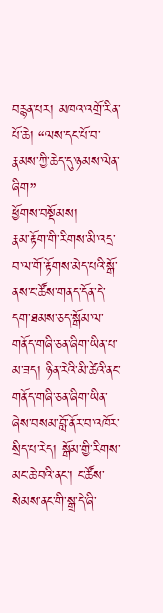བརྙན་པར། མཁའ་འགྲོ་རིན་པོ་ཆེ། “ལས་དང་པོ་བ་རྣམས་ཀྱི་ཆེད་དུ་ཉམས་ལེན་ཞིག”
ཕྱོགས་བསྡོམས།
རྣམ་རྟོག་གི་རིགས་མི་འདྲ་བ་ལ་གོ་རྟོགས་མེད་པའི་སྒོ་ནས་ང་ཚོས་གནད་དོན་དེ་དག་ཐམས་ཅད་སྒོམ་ལ་གནོད་གཞི་ཅན་ཞིག་ཡིན་པ་མ་ཟད། ཉིན་རེའི་མི་ཚེའི་ནང་གནོད་གཞི་ཅན་ཞིག་ཡིན་ཞེས་བསམ་བློ་ནོར་བ་འཁོར་སྲིད་པ་རེད། སྒོམ་གྱི་རིགས་མང་ཆེ་བའི་ནང་། ང་ཚོས་སེམས་ནང་གི་སྒྲ་དེ་ཞི་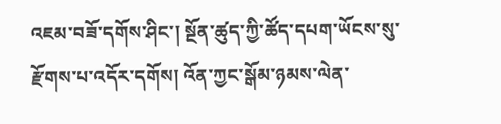འཇམ་བཟོ་དགོས་ཤིང་། སྔོན་ཚུད་ཀྱི་ཚོད་དཔག་ཡོངས་སུ་རྫོགས་པ་འདོར་དགོས། འོན་ཀྱང་སྒོམ་ཉམས་ལེན་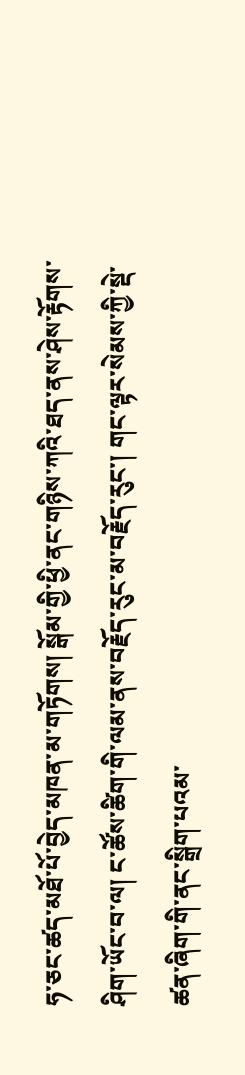ཧ་ཅང་ཚད་མཐོ་པོ་བྱེད་མཁན་མ་གཏོགས། སྒོམ་གྱི་ཕྱི་ནང་གཉིས་ཀའི་ཐད་ནས་ཤེས་རྟོགས་ཤིག་ཡོང་བ་ལ། ང་ཚོས་ཚིག་གི་ལམ་ནས་བརྗོད་རུང་མ་བརྗོད་རུང་། གང་ལྟར་སེམས་ཀྱི་སྡེ་ཚན་ཞིག་གི་ནང་སྒྲིག་པའམ་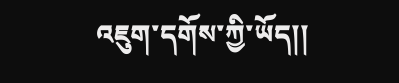འཇུག་དགོས་ཀྱི་ཡོད།།